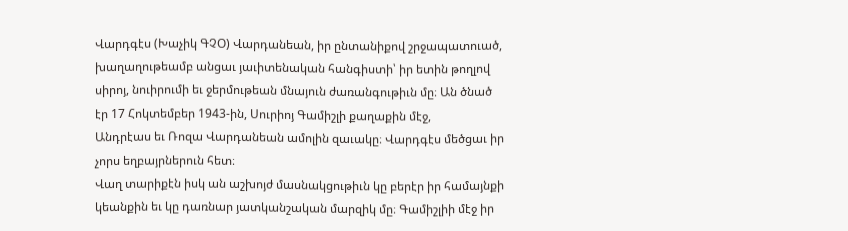Վարդգէս (Խաչիկ ԳՉՕ) Վարդանեան, իր ընտանիքով շրջապատուած, խաղաղութեամբ անցաւ յաւիտենական հանգիստի՝ իր ետին թողլով սիրոյ, նուիրումի եւ ջերմութեան մնայուն ժառանգութիւն մը։ Ան ծնած էր 17 Հոկտեմբեր 1943-ին, Սուրիոյ Գամիշլի քաղաքին մէջ,
Անդրէաս եւ Ռոզա Վարդանեան ամոլին զաւակը։ Վարդգէս մեծցաւ իր չորս եղբայրներուն հետ։
Վաղ տարիքէն իսկ ան աշխոյժ մասնակցութիւն կը բերէր իր համայնքի կեանքին եւ կը դառնար յատկանշական մարզիկ մը։ Գամիշլիի մէջ իր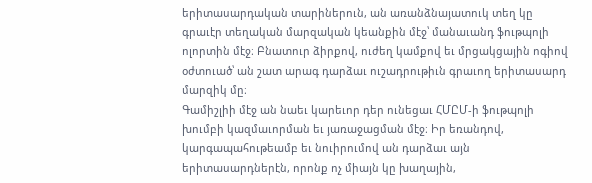երիտասարդական տարիներուն, ան առանձնայատուկ տեղ կը գրաւէր տեղական մարզական կեանքին մէջ՝ մանաւանդ ֆութպոլի ոլորտին մէջ։ Բնատուր ձիրքով, ուժեղ կամքով եւ մրցակցային ոգիով օժտուած՝ ան շատ արագ դարձաւ ուշադրութիւն գրաւող երիտասարդ մարզիկ մը։
Գամիշլիի մէջ ան նաեւ կարեւոր դեր ունեցաւ ՀՄԸՄ-ի ֆութպոլի խումբի կազմաւորման եւ յառաջացման մէջ։ Իր եռանդով, կարգապահութեամբ եւ նուիրումով ան դարձաւ այն երիտասարդներէն, որոնք ոչ միայն կը խաղային,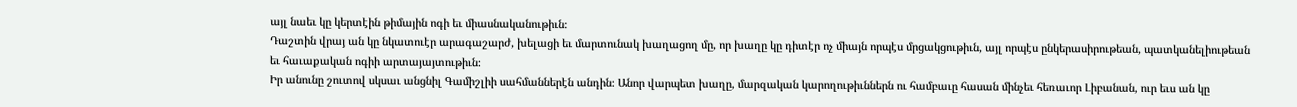այլ նաեւ կը կերտէին թիմային ոգի եւ միասնականութիւն։
Դաշտին վրայ ան կը նկատուէր արագաշարժ, խելացի եւ մարտունակ խաղացող մը, որ խաղը կը դիտէր ոչ միայն որպէս մրցակցութիւն, այլ որպէս ընկերասիրութեան, պատկանելիութեան եւ հաւաքական ոգիի արտայայտութիւն։
Իր անունը շուտով սկսաւ անցնիլ Գամիշլիի սահմաններէն անդին։ Անոր վարպետ խաղը, մարզական կարողութիւններն ու համբաւը հասան մինչեւ հեռաւոր Լիբանան, ուր եւս ան կը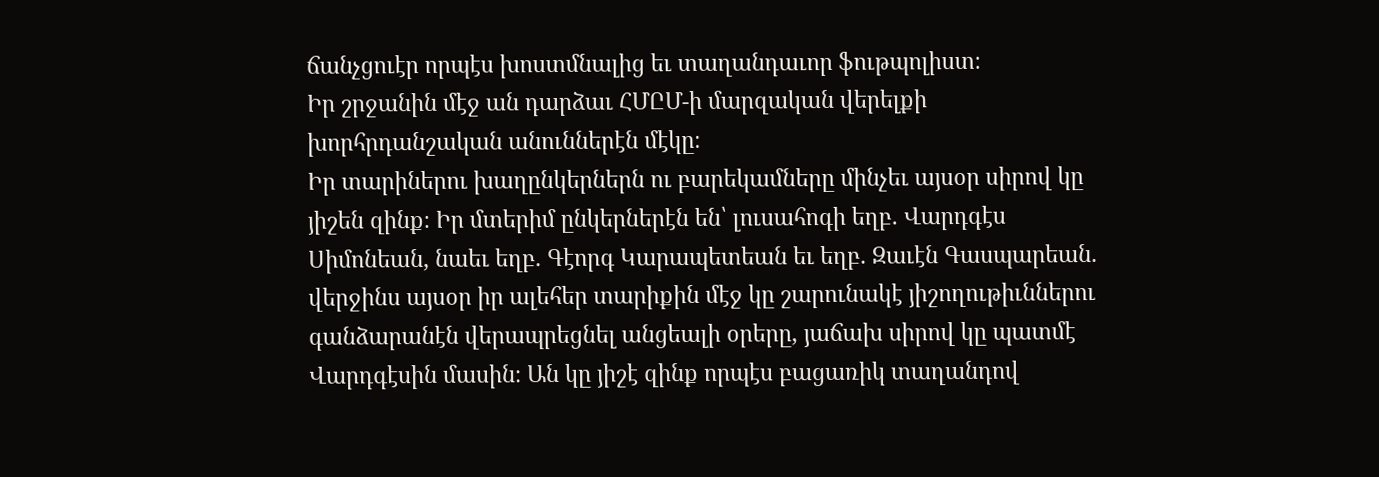ճանչցուէր որպէս խոստմնալից եւ տաղանդաւոր ֆութպոլիստ։
Իր շրջանին մէջ ան դարձաւ ՀՄԸՄ-ի մարզական վերելքի խորհրդանշական անուններէն մէկը։
Իր տարիներու խաղընկերներն ու բարեկամները մինչեւ այսօր սիրով կը յիշեն զինք։ Իր մտերիմ ընկերներէն են՝ լուսահոգի եղբ. Վարդգէս Սիմոնեան, նաեւ եղբ. Գէորգ Կարապետեան եւ եղբ. Զաւէն Գասպարեան. վերջինս այսօր իր ալեհեր տարիքին մէջ կը շարունակէ յիշողութիւններու գանձարանէն վերապրեցնել անցեալի օրերը, յաճախ սիրով կը պատմէ Վարդգէսին մասին։ Ան կը յիշէ զինք որպէս բացառիկ տաղանդով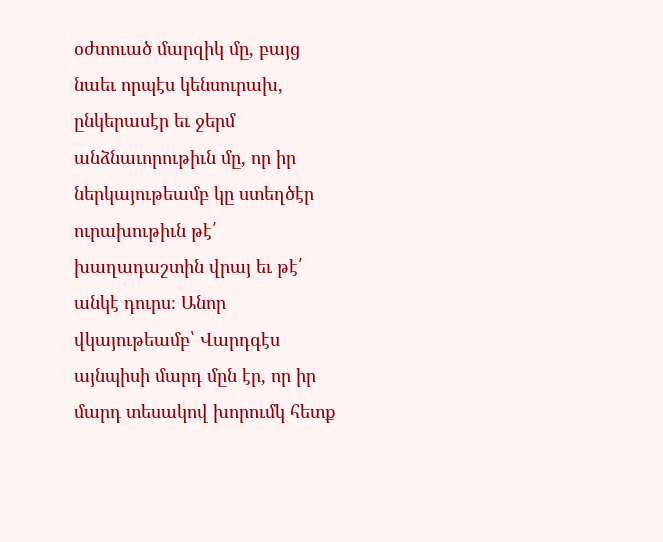օժտուած մարզիկ մը, բայց նաեւ որպէս կենսուրախ, ընկերասէր եւ ջերմ անձնաւորութիւն մը, որ իր ներկայութեամբ կը ստեղծէր ուրախութիւն թէ՛ խաղադաշտին վրայ եւ թէ՛ անկէ դուրս։ Անոր վկայութեամբ՝ Վարդգէս այնպիսի մարդ մըն էր, որ իր մարդ տեսակով խորումկ հետք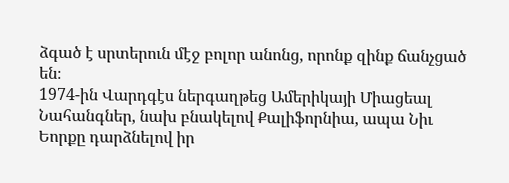ձգած է սրտերուն մէջ բոլոր անոնց, որոնք զինք ճանչցած են։
1974-ին Վարդգէս ներգաղթեց Ամերիկայի Միացեալ Նահանգներ, նախ բնակելով Քալիֆորնիա, ապա Նիւ Եորքը դարձնելով իր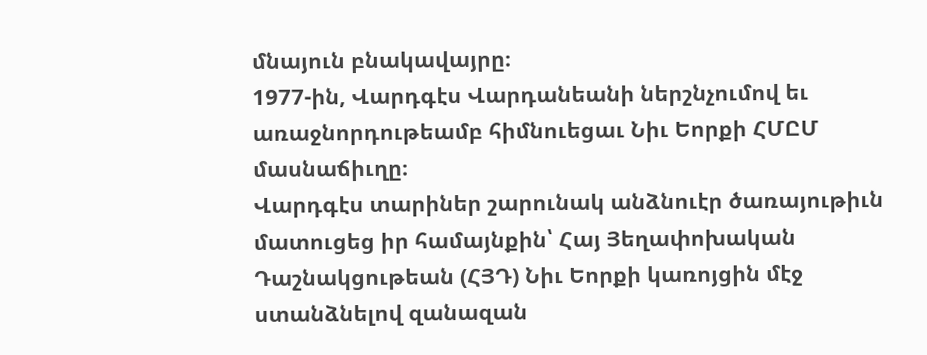մնայուն բնակավայրը։
1977-ին, Վարդգէս Վարդանեանի ներշնչումով եւ առաջնորդութեամբ հիմնուեցաւ Նիւ Եորքի ՀՄԸՄ մասնաճիւղը։
Վարդգէս տարիներ շարունակ անձնուէր ծառայութիւն մատուցեց իր համայնքին՝ Հայ Յեղափոխական Դաշնակցութեան (ՀՅԴ) Նիւ Եորքի կառոյցին մէջ ստանձնելով զանազան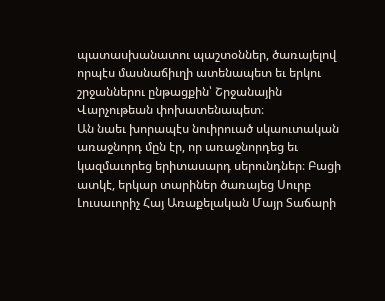պատասխանատու պաշտօններ, ծառայելով որպէս մասնաճիւղի ատենապետ եւ երկու շրջաններու ընթացքին՝ Շրջանային Վարչութեան փոխատենապետ։
Ան նաեւ խորապէս նուիրուած սկաուտական առաջնորդ մըն էր, որ առաջնորդեց եւ կազմաւորեց երիտասարդ սերունդներ։ Բացի ատկէ, երկար տարիներ ծառայեց Սուրբ Լուսաւորիչ Հայ Առաքելական Մայր Տաճարի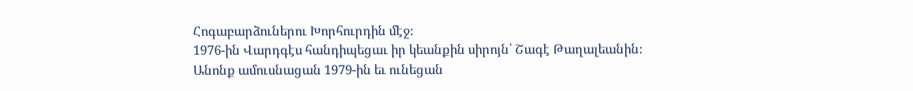Հոգաբարձուներու Խորհուրդին մէջ։
1976-ին Վարդգէս հանդիպեցաւ իր կեանքին սիրոյն՝ Շագէ Թաղալեանին։ Անոնք ամուսնացան 1979-ին եւ ունեցան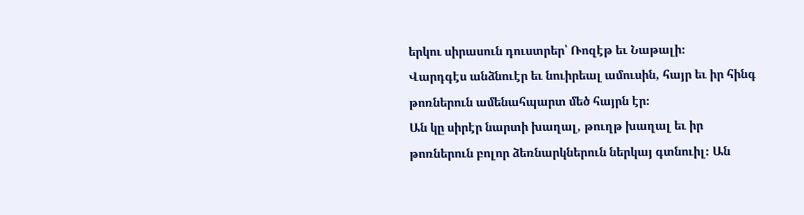երկու սիրասուն դուստրեր՝ Ռոզէթ եւ Նաթալի։
Վարդգէս անձնուէր եւ նուիրեալ ամուսին, հայր եւ իր հինգ թոռներուն ամենահպարտ մեծ հայրն էր։
Ան կը սիրէր նարտի խաղալ, թուղթ խաղալ եւ իր թոռներուն բոլոր ձեռնարկներուն ներկայ գտնուիլ։ Ան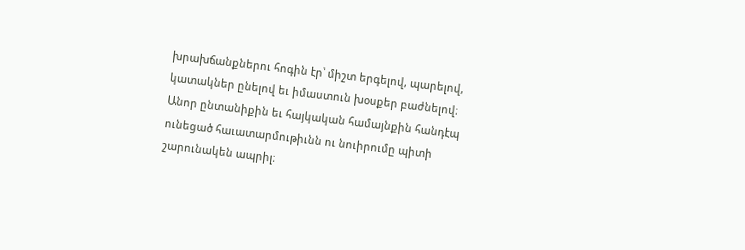խրախճանքներու հոգին էր՝ միշտ երգելով, պարելով, կատակներ ընելով եւ իմաստուն խօսքեր բաժնելով։
Անոր ընտանիքին եւ հայկական համայնքին հանդէպ ունեցած հաւատարմութիւնն ու նուիրումը պիտի շարունակեն ապրիլ։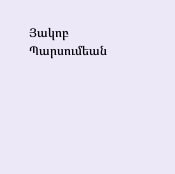Յակոբ Պարսումեան